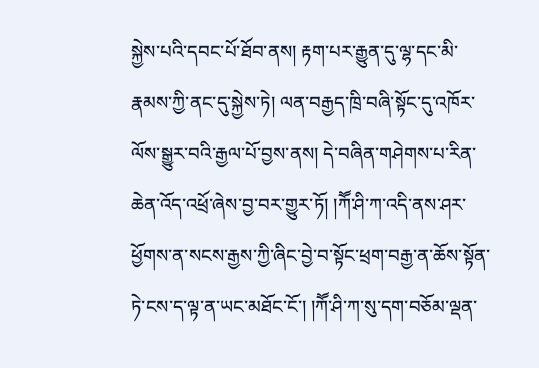སྐྱེས་པའི་དབང་པོ་ཐོབ་ནས། རྟག་པར་རྒྱུན་དུ་ལྷ་དང་མི་རྣམས་ཀྱི་ནང་དུ་སྐྱེས་ཏེ། ལན་བརྒྱད་ཁྲི་བཞི་སྟོང་དུ་འཁོར་ལོས་སྒྱུར་བའི་རྒྱལ་པོ་བྱས་ནས། དེ་བཞིན་གཤེགས་པ་རིན་ཆེན་འོད་འཕྲོ་ཞེས་བྱ་བར་གྱུར་ཏོ། །ཀཽ་ཤི་ཀ་འདི་ནས་ཤར་ཕྱོགས་ན་སངས་རྒྱས་ཀྱི་ཞིང་བྱེ་བ་སྟོང་ཕྲག་བརྒྱ་ན་ཆོས་སྟོན་ཏེ་ངས་ད་ལྟ་ན་ཡང་མཐོང་ངོ་། །ཀཽ་ཤི་ཀ་སུ་དག་བཅོམ་ལྡན་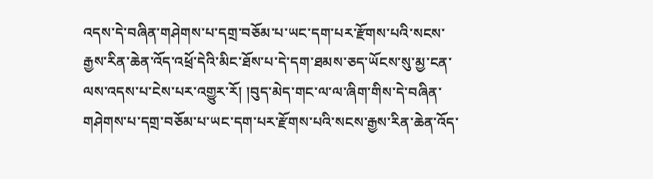འདས་དེ་བཞིན་གཤེགས་པ་དགྲ་བཅོམ་པ་ཡང་དག་པར་རྫོགས་པའི་སངས་རྒྱས་རིན་ཆེན་འོད་འཕྲོ་དེའི་མིང་ཐོས་པ་དེ་དག་ཐམས་ཅད་ཡོངས་སུ་མྱ་ངན་ལས་འདས་པ་ངེས་པར་འགྱུར་རོ། །བུད་མེད་གང་ལ་ལ་ཞིག་གིས་དེ་བཞིན་གཤེགས་པ་དགྲ་བཅོམ་པ་ཡང་དག་པར་རྫོགས་པའི་སངས་རྒྱས་རིན་ཆེན་འོད་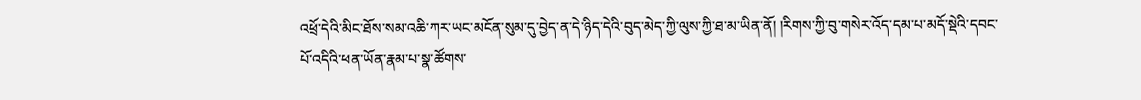འཕྲོ་དེའི་མིང་ཐོས་སམ་འཆི་ཀར་ཡང་མངོན་སུམ་དུ་བྱེད་ན་དེ་ཉིད་དེའི་བུད་མེད་ཀྱི་ལུས་ཀྱི་ཐ་མ་ཡིན་ནོ། །རིགས་ཀྱི་བུ་གསེར་འོད་དམ་པ་མདོ་སྡེའི་དབང་པོ་འདིའི་ཕན་ཡོན་རྣམ་པ་སྣ་ཚོགས་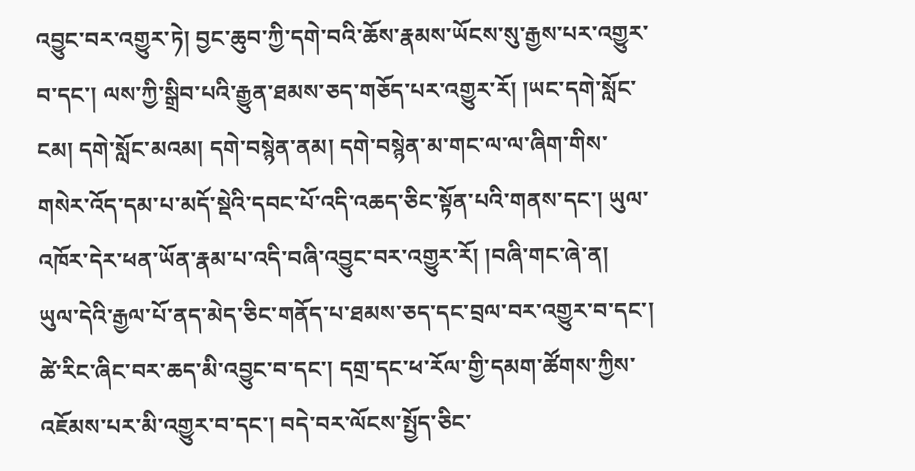འབྱུང་བར་འགྱུར་ཏེ། བྱང་ཆུབ་ཀྱི་དགེ་བའི་ཆོས་རྣམས་ཡོངས་སུ་རྒྱས་པར་འགྱུར་བ་དང་། ལས་ཀྱི་སྒྲིབ་པའི་རྒྱུན་ཐམས་ཅད་གཅོད་པར་འགྱུར་རོ། །ཡང་དགེ་སློང་ངམ། དགེ་སློང་མའམ། དགེ་བསྙེན་ནམ། དགེ་བསྙེན་མ་གང་ལ་ལ་ཞིག་གིས་གསེར་འོད་དམ་པ་མདོ་སྡེའི་དབང་པོ་འདི་འཆད་ཅིང་སྟོན་པའི་གནས་དང་། ཡུལ་འཁོར་དེར་ཕན་ཡོན་རྣམ་པ་འདི་བཞི་འབྱུང་བར་འགྱུར་རོ། །བཞི་གང་ཞེ་ན། ཡུལ་དེའི་རྒྱལ་པོ་ནད་མེད་ཅིང་གནོད་པ་ཐམས་ཅད་དང་བྲལ་བར་འགྱུར་བ་དང་། ཚེ་རིང་ཞིང་བར་ཆད་མི་འབྱུང་བ་དང་། དགྲ་དང་ཕ་རོལ་གྱི་དམག་ཚོགས་ཀྱིས་འཇོམས་པར་མི་འགྱུར་བ་དང་། བདེ་བར་ལོངས་སྤྱོད་ཅིང་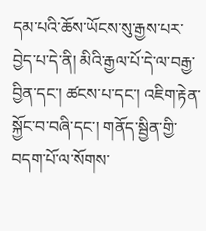དམ་པའི་ཆོས་ཡོངས་སུ་རྒྱས་པར་བྱེད་པ་དེ་ནི། མིའི་རྒྱལ་པོ་དེ་ལ་བརྒྱ་བྱིན་དང་། ཚངས་པ་དང་། འཇིག་རྟེན་སྐྱོང་བ་བཞི་དང་། གནོད་སྦྱིན་གྱི་བདག་པོ་ལ་སོགས་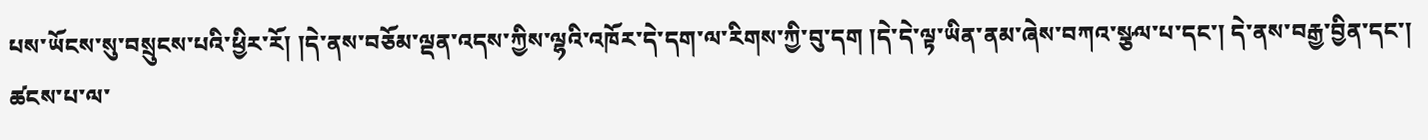པས་ཡོངས་སུ་བསྲུངས་པའི་ཕྱིར་རོ། །དེ་ནས་བཅོམ་ལྡན་འདས་ཀྱིས་ལྷའི་འཁོར་དེ་དག་ལ་རིགས་ཀྱི་བུ་དག །དེ་དེ་ལྟ་ཡིན་ནམ་ཞེས་བཀའ་སྩལ་པ་དང་། དེ་ནས་བརྒྱ་བྱིན་དང་། ཚངས་པ་ལ་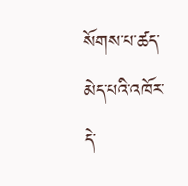སོགས་པ་ཚད་མེད་པའི་འཁོར་དེ་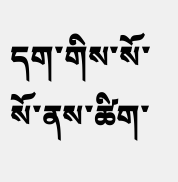དག་གིས་སོ་སོ་ནས་ཚིག་